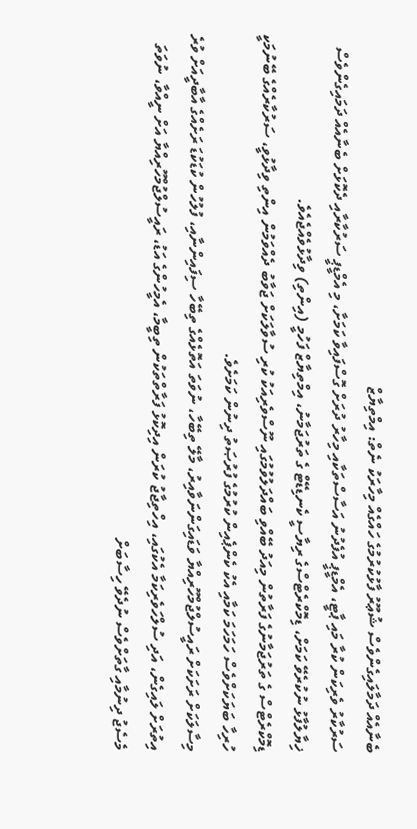ބެނާއެއް ދަމާލައިގެންވެސް ޝުޢޫރު ފާޅުކުރުމުގެ ހައްގެއް މިހާރަކު ނެތް: އިމްތިޔާޒް
ސަރުކާރު ވެރިކަން ކުރާ މައި ޕާޓީ، އެމްޑީޕީ އުފެދުނު އަސާސްތަކާއި މިހާރު ދުރަށް ގޮސްފައިވާ ކަމަށާ، މި އެމްޑީޕީ ސަރުކާރާއި ދެކޮޅަށް ބެނާއެއް ދަމައިގެންވެސް ޚިޔާލުފާޅު ނުކުރެވޭ ކަމަށް، ޑިމޮކްރެޓްސްގެ ރިޔާސީ ކެނޑިޑޭޓް ގެ ތަރުޖަމާނު، އިމްތިޔާޒް ފަހުމީ (އިންތި) ވިދާޅުވެއްޖެއެވެ.
ޑިމޮކްރެޓްސް ގެ ތަރުޖަމާނުގެ ފަރާތުން މިއަދު ބޭއްވި ބައްދަލުވުމުގައި ނޫސްވެރިއަކު ކުރި ސުވާލަކަށް ޖަވާބު ދެއްވަމުން އިންތި ވިދާޅުވީ، ސަރުކާރެއްގެ ބޭނުމަކީ ހުރިހާ ބަޔަކަށްވެސް ހަމަހަމަ ކަމާއި އެކު ކެންޕެއިން ކުރުމުގެ ފުރުޞަތު ދިނުން ކަމަށެވެ.
މިސާލަކަށް ރަށަކަށް ރައީސުލްޖުމްހޫރިއްޔާ ވަޑައިގަންނަވާއިރު، މާލޭ ތިބޭހާ، ނުވަތަ އަތޮޅެއްގެ ތިބޭހާ ސިފައިންނާއި، ފުލުހުން ކުޑަކުޑަ ރަށެއްގެ އާބާދީއަށް ވުރެ އިތުރަށް ލައިގެން، އަދި ސުލްހަވެރިކަމާ އެކުގައި، އިހްތިޖާޖު ކުރަން އިދިކޮޅު ފަރާތްތަކުން ތިބީމާ، އެމީހުންގެ އަޑު، ރައީސުލްޖުމްހޫރިއްޔާ އަށް ނީއްވާ، ނުވަތަ މެސެޖު ދިނުމާއި ގާތަށްވެސް ނުދެވޭ ހިސާބަށް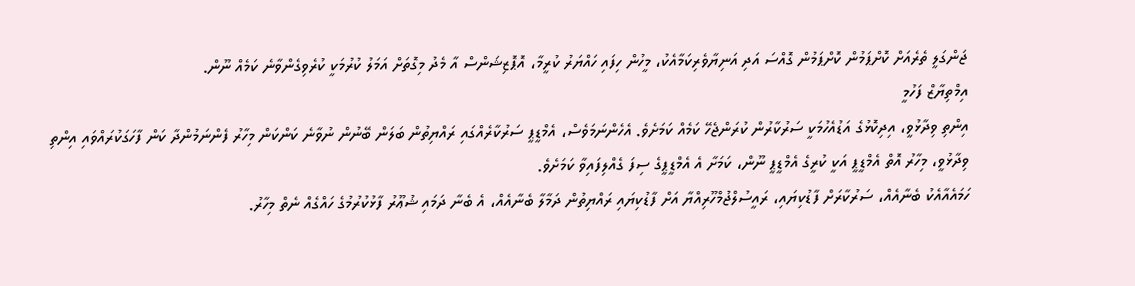ޖަންގަލީ ތެރެއަށް ކޮށްޕަމުން ކޮށްޕަމުން ގޮއްސަ އަދި އަނިޔާވެރިކަމާއެކު، މީހުން ހިފައި ހައްޔަރު ކުރީމާ، އޮޕޮޒިޝަންސް އާ މެދު މިގޮތަށް އަމަލު ކުރުމަކީ ކުރެވިގެންވާނެ ކަމެއް ނޫން.
އިމްތިޔާޒް ފަހުމީ
އިންތި ވިދާޅުވީ، އިދިކޮޅުގެ އަޑުއެހުމަކީ ސަރުކާރުން ކުރަންޖެހޭ ކަމެއް ކަމަށެވެ. އެހެންނަމަވެސް، އެމްޑީޕީ ސަރުކާރެއްގައި ރައްޔިތުން ބަލަން ބޭނުން ނުވާނެ ކަންކަން މިހާރު ފެންނަމުންދާ ކަން ފާހަގަކުރައްވައި އިންތި ވިދާޅުވީ، މިހާރު އޮތް އެމްޑީޕީ އަކީ ކުރީގެ އެމްޑީޕީ ނޫން، ކަމަށާ އެ އެމްޑީޕީގެ ސިފަ ގެއްލިފައިވާ ކަމަށެވެ.
ހަމައެއާއެކު ބެނާއެއް، ސަރުކާރަށް ފާޑުކިޔައި، ރައީސުލްޖުމްހޫރިއްޔާ އަށް ފާޑުކިޔައި ރައްޔިތުން ދަމާލާ ބެނާއެއް، އެ ބެނާ ދަމައި ޝުޢޫރު ފާޅުކުރުމުގެ ހައްގެއް ނެތް މިހާރު.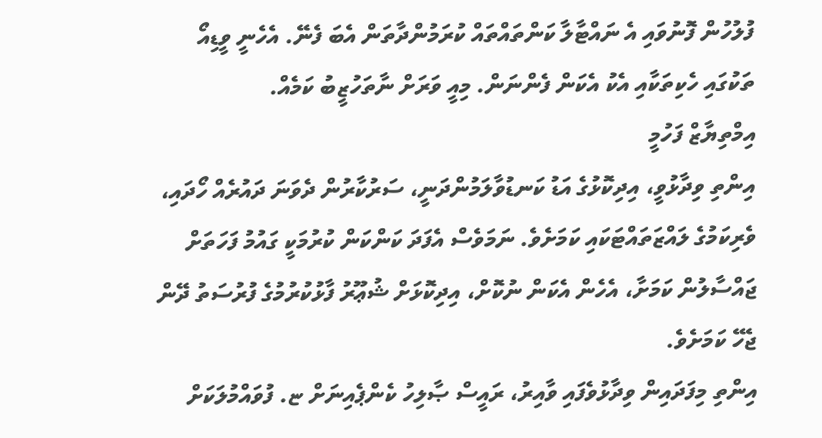ފުލުހުން ފޮނުވައި އެ ނައްޓާލާ ކަންތައްތައް ކުރަމުންދާތަން އެބަ ފެނޭ. އެހެނީ ވީޑިއޯ ތަކުގައި ހެކިތަކާއި އެކު އެކަން ފެންނަން. މިއީ ވަރަށް ނާތަހުޒީބު ކަމެއް.
އިމްތިޔާޒް ފަހުމީ
އިންތި ވިދާޅުވީ، އިދިކޮޅުގެ އަޑު ކަނޑުވާލަމުންދަނީ، ސަރުކާރުން ދެވަނަ ދައުރެއް ހޯދައި، ވެރިކަމުގެ ލައްޒަތައްޓަކައި ކަމަށެވެ. ނަމަވެސް އެފަދަ ކަންކަން ކުރުމަކީ ގައުމު ފަހަތަށް ޖައްސާލުން ކަމަށާ، އެހެން އެކަން ނުކޮށް، އިދިކޮޅަށް ޝުޢޫރު ފާޅުކުރުމުގެ ފުރުސަތު ދޭން ޖެހޭ ކަމަށެވެ.
އިންތި މިފަދައިން ވިދާޅުވެފައި ވާއިރު، ރައީސް ޞާލިހު ކެންޕެއިނަށް ޏ. ފުވައްމުލަކަށް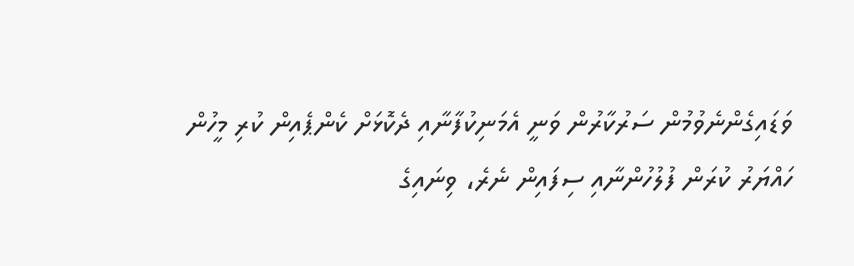ވަޑައިގެންނެވުމުން ސަރުކާރުން ވަނީ އެމަނިކުފާނާއި ދެކޮޅަށް ކެންޕެއިން ކުރި މީހުން ހައްޔަރު ކުރަން ފުލުހުންނާއި ސިފައިން ނެރެ، ވިނައިގެ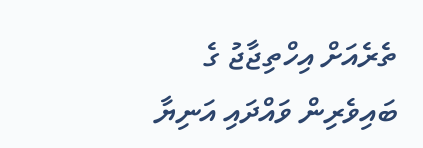ތެރެއަށް އިހްތިޖާޖު ގެ ބައިވެރިން ވައްދައި އަނިޔާ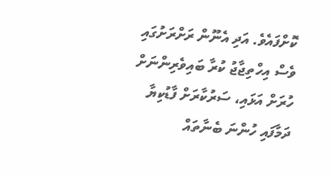ކޮށްފައެވެ. އަދި އެނޫން ރަށްރަށުގައި ވެސް އިހްތިޖާޖު ކުރާ ބައިވެރިންނަށް ހުރަށް އަޅައި، ސަރުކާރަށް ފާޑުކިޔާ ދަމާފައި ހުންނަ ބެނާތައް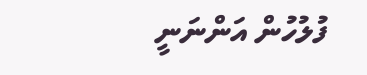ފުލުހުން އަންނަނީ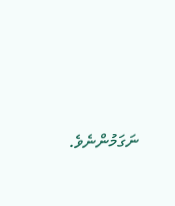ނަގަމުންނެވެ.